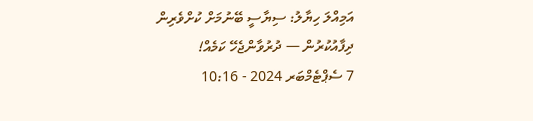އަމިއްލަ ހިޔާލު: ސިޔާސީ ބޭނުމަށް ކުށްވެރިން ދިފާއުކުރުން — ދުރުވާންޖެހޭ ކަމެއް!
7 ސެޕްޓެމްބަރ 2024 - 10:16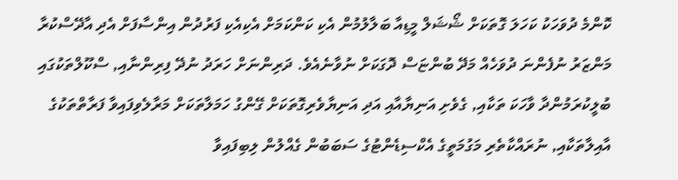ކޮންމެ ދުވަހަކު ކަހަލަ ގޮތަކަށް ޝޯޝަލް މީޑިއާ ބަލާލުމުން އެކި ކަންކަމަށް އެކިއެކި ފަރުދުން އިންސާފަށް އެދި އާދޭސްކުރާ މަންޒަރު ނުފެންނަ ދުވަހެއް މަދޭ ބުންޏަސް ދޮގަކަށް ނުވާނެއެވެ. ދަރިންނަށް ހަރަދު ނުދޭ ފިރިންނާއި, ސްކޫލްތަކުގައި ބުލީކުރަމުންދާ ވާހަކަ ތަކާއި, ގެވެށި އަނިޔާއާއި އަދި އަނިޔާވެރިގޮތަކަށް ގޭންގު ހަމަލާތަކަށް މަރާލެވިފައިވާ ފަރާތްތަކުގެ އާއިލާތަކާއި, ނުރައްކާތެރި މަގުމަތީގެ އެކްސިޑެންޓުގެ ސަބަބުން ގެއްލުން ލިބިފައިވާ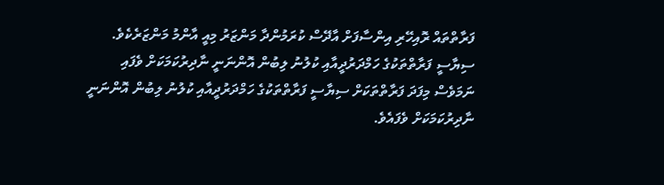ފަރާތްތައް ރޮއިހޭރި އިންސާފަށް އާދޭސް ކުރަމުންދާ މަންޒަރު މިއީ އާންމު މަންޒަރެކެވެ.
ސިޔާސީ ފަރާތްތަކުގެ ހަމްދަރުދީއާއި ކުލުނު ލިބުން އޮންނަނީ ނާދިރުކަމަކަށް ވެފައި
ނަމަވެސް މިފަދަ ފަރާތްތަކަށް ސިޔާސީ ފަރާތްތަކުގެ ހަމްދަރުދީއާއި ކުލުނު ލިބުން އޮންނަނީ ނާދިރުކަމަކަށް ވެފައެވެ.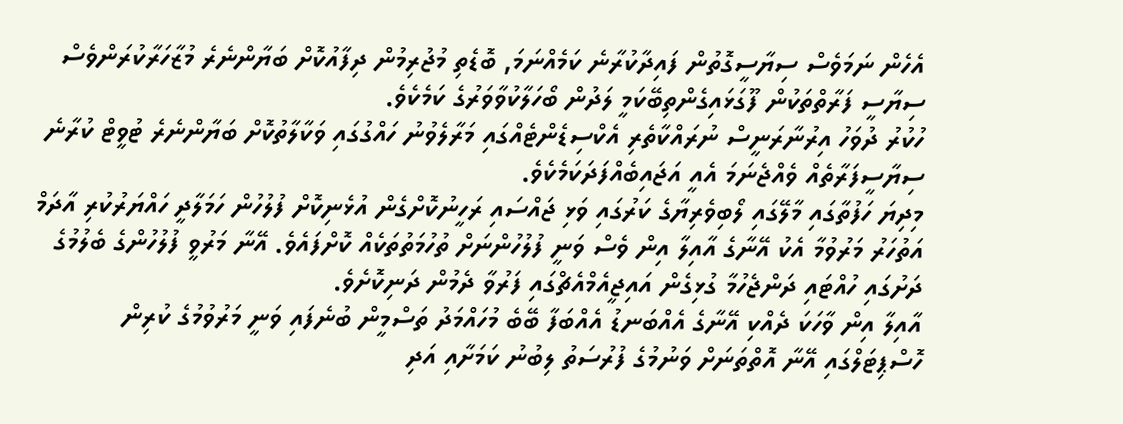އެހެން ނަމަވެސް ސިޔާސީގޮތުން ފައިދާކުރާނެ ކަމެއްނަމަ, ބޮޑެތި މުޖުރިމުން ދިފާއުކޮށް ބަޔާންނެރެ މުޒާހަރާކުރަންވެސް ސިޔާސީ ފަރާތްތަކުން ފޫގަޅައިގެންތިބޭކަމީ ލަދުން ބޯހަލާކުވާވަރުގެ ކަމެކެވެ.
ހުކުރު ދުވަހު އިރުނާރަނީސް ނުރައްކާތެރި އެކްސިޑެންޓެއްގައި މަރާލެވުނު ހައްގުގައި ވަކާލާތުކޮށް ބަޔާންނެރެ ޓުވީޓް ކުރާނެ ސިޔާސީފަރާތެއް ވެއްޖެނަމަ އެއީ އަޖައިބެއްފަދަކަމެކެވެ.
މިދިޔަ ހަފުތާގައި މާލޭގައި ލޯބިވެރިޔާގެ ކަރުގައި ވަޅި ޖައްސައި ރަހީނުކޮށްގެން އުޅެނިކޮށް ފުލުހުން ހަމަލާދީ ހައްޔަރުކުރި އާދަމް އަތުހަރު މަރުވުމާ އެކު އޭނާގެ އާއިލާ އިން ވެސް ވަނީ ފުލުހުންނަށް ތުހުމަތުތަކެއް ކޮށްފައެވެ. އޭނާ މަރުވީ ފުލުހުންގެ ބެލުމުގެ ދަށުގައި ހުއްޓައި ދަންޖެހުމާ ގުޅިގެން އައިޖީއެމްއެޗްގައި ފަރުވާ ދެމުން ދަނިކޮށެވެ.
އާއިލާ އިން ވާހަކަ ދެއްކި އޭނާގެ އެއްބަނޑު އެއްބަފާ ބޭބެ މުހައްމަދު ތަސްމީން ބުނެފައި ވަނީ މަރުވުމުގެ ކުރިން ހޮސްޕިޓަލްގައި އޭނާ އޮތްތަނަށް ވަނުމުގެ ފުރުސަތު ލިބުނު ކަމަށާއި އަދި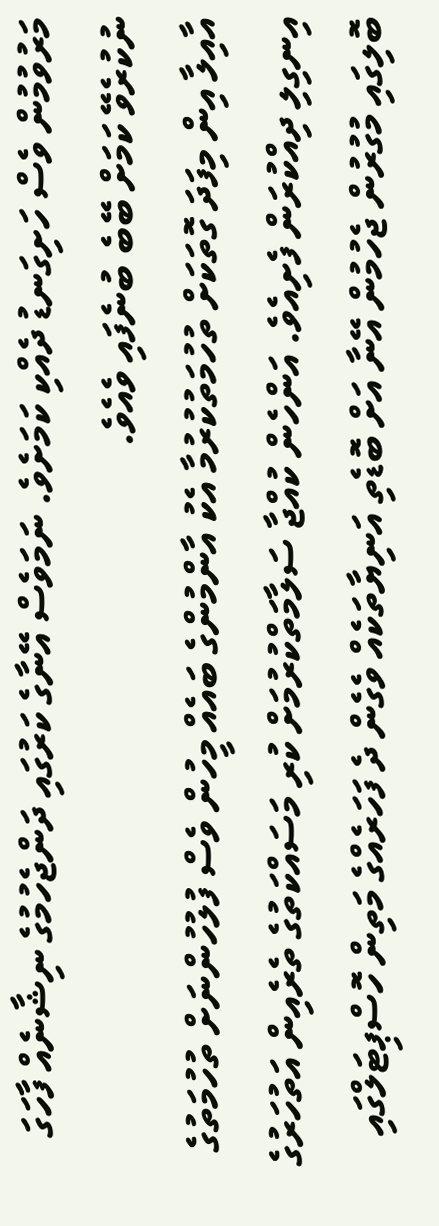މަރުވުމުން ވެސް ހަށިގަނޑު ދެއްކި ކަމަށެވެ. ނަމަވެސް އޭނާގެ ކަރުގައި ދަންޖެހުމުގެ ނިޝާނެއް ފާހަގަ ނުކުރެވޭ ކަމަށް ބޭބެ ބުނެފައި ވެއެވެ.
އާއިލާ އިން މިފަދަ ގޮތަކަށް ތުހުމަތުކުރުމާ އެކު އާންމުންގެ ބައެއް މީހުން ވެސް ފުލުހުންނަށް ތުހުމަތުގެ އިނގިލި ދިއްކުރަން ފެށިއެވެ. އަންހެން ކުއްޖާ ސަލާމަތްކުރުމަށް ކުރި މަސައްކަތުގެ ތެރެއިން އަތުހަރުގެ ބޮލިގައި މުގުރުން ޖެހުމުން އޭނާ އަށް ބޮޑެތި އަނިޔާތަކެއް ވެގެން ދެ ފަހަރެއްގެ މަތިން ހޮސްޕިޓަލްގައި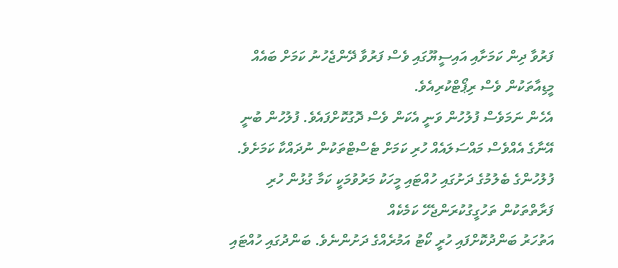ފަރުވާ ދިން ކަމަށާއި އައިސީޔޫގައި ވެސް ފަރުވާ ދޭންޖެހުނު ކަމަށް ބައެއް މީޑިއާތަކުން ވެސް ރިޕޯޓްކުރިއެވެ.
އެހެން ނަމަވެސް ފުލުހުން ވަނީ އެކަން ވެސް ދޮގުކޮށްފައެވެ. ފުލުހުން ބުނީ އޭނާގެ އެއްވެސް މައްސަލައެއް ހުރި ކަމަށް ޓެސްޓްތަކުން ނުދައްކާ ކަމަށެވެ.
ފުލުހުންގެ ބެލުމުގެ ދަށުގައި ހުއްޓައި މީހަކު މަރުވުމަކީ ކަމާ ގުޅުން ހުރި ފަރާތްތަކުން ތަހުގީގުކުރަންޖެހޭ ކަމެކެއް
އަތުހަރު ބަންދުކޮށްފައި ހުރީ ކޯޓު އަމުރެއްގެ ދަށުންނެވެ. ބަންދުގައި ހުއްޓައި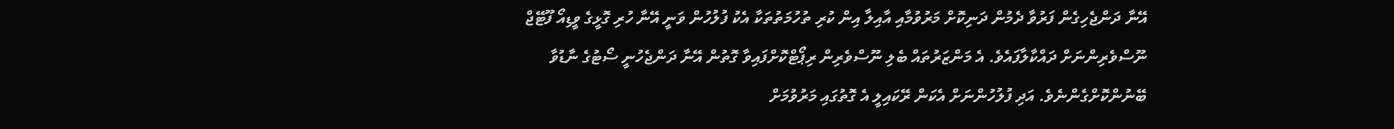އޭނާ ދަންޖެހިގެން ފަރުވާ ދެމުން ދަނިކޮށް މަރުވުމާއި އާއިލާ އިން ކުރި ތުހުމަތުތަކާ އެކު ފުލުހުން ވަނީ އޭނާ ހުރި ގޮޅީގެ ވީޑިއޯ ފޫޓޭޖް ނޫސްވެރިންނަށް ދައްކާލާފައެވެ. އެ މަންޒަރުތައް ބެލި ނޫސްވެރިން ރިޕޯޓްކޮށްފައިވާ ގޮތުން އޭނާ ދަންޖެހުނީ ސޯޓުގެ ނާޑުވާ ބޭނުންކޮށްގެންނެވެ. އަދި ފުލުހުންނަށް އެކަން ރޭކައިލީ އެ ގޮތުގައި މަރުވުމަށް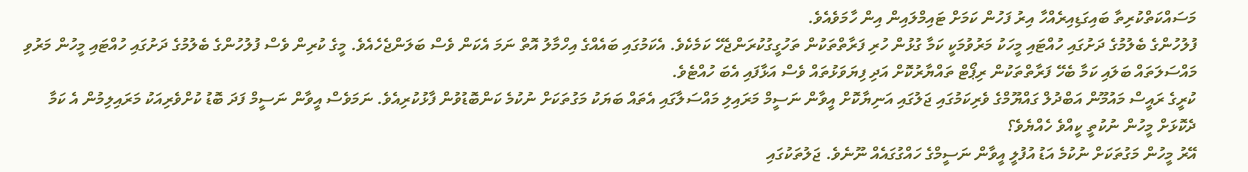މަސައްކަތްކުރިތާ ބައިގަޑިއިރެއްހާ އިރު ފަހުން ކަމަށް ޓައިމްލައިން އިން ހާމަވެއެވެ.
ފުލުހުންގެ ބެލުމުގެ ދަށުގައި ހުއްޓައި މީހަކު މަރުވުމަކީ ކަމާ ގުޅުން ހުރި ފަރާތްތަކުން ތަހުގީގުކުރަންޖެހޭ ކަމެކެވެ. އެކަމުގައި ބައެއްގެ އިހްމާލު އޮތް ނަމަ އެކަން ވެސް ބަލަންޖެހެއެވެ. މީގެ ކުރިން ވެސް ފުލުހުންގެ ބެލުމުގެ ދަށުގައި ހުއްޓައި މީހުން މަރުވި މައްސަލަތައް ބަލައި ކަމާ ބެހޭ ފަރާތްތަކުން ރިޕޯޓް ތައްޔާރުކޮށް އަދި ފިޔަވަޅުތައް ވެސް އަޅާފައި އެބަ ހުއްޓެވެ.
ކުރީގެ ރައީސް މައުމޫން އަބްދުލް ގައްޔޫމްގެ ވެރިކަމުގައި ޖަލުގައި އަނިޔާކޮށް އީވާން ނަސީމް މަރައިލި މައްސަލާގައި އެތައް ބަޔަކު މަގުތަކަށް ނުކުމެ ކަންބޮޑުވުން ފާޅުކުރިއެވެ. ނަމަވެސް އީވާން ނަސީމް ފަދަ ބޮޑު ކުށްވެރިއަކު މަރައިލިމުން އެ ކަމާ ދެކޮޅަށް މީހުން ނުކުތީ ކީއްވެ ހެއްޔެވެ؟
އޭރު މީހުން މަގުތަކަށް ނުކުމެ އަޑު އުފުލީ އީވާން ނަސީމްގެ ހައްގުގައެއް ނޫނެވެ. ޖަލުތަކުގައި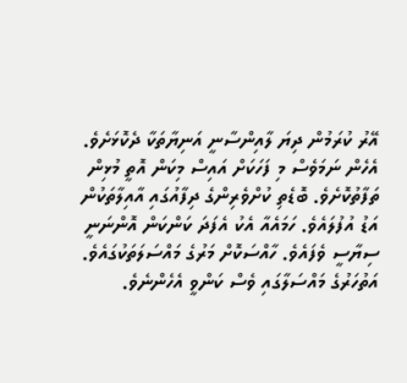އޭރު ކުރަމުން ދިޔަ ލާއިންސާނީ އަނިޔާތަކާ ދެކޮޅަށެވެ. އެހެން ނަމަވެސް މި ފަހަކަށް އައިސް މިކަން އޮތީ މުޅިން ތަފާތުކޮށެވެ. ބޮޑެތި ކުށްވެރިންގެ ދިފާއުގައި އާއިލާތަކުން އަޑު އުފުލައެވެ. ހަމައެއާ އެކު އެފަދަ ކަންކަން އޮންނަނީ ސިޔާސީ ވެފައެވެ. ހާއްސަކޮށް މަރުގެ މައްސަލަތަކުގައެވެ.
އަތުހަރުގެ މައްސަލާގައި ވެސް ކަންވީ އެހެންނެވެ.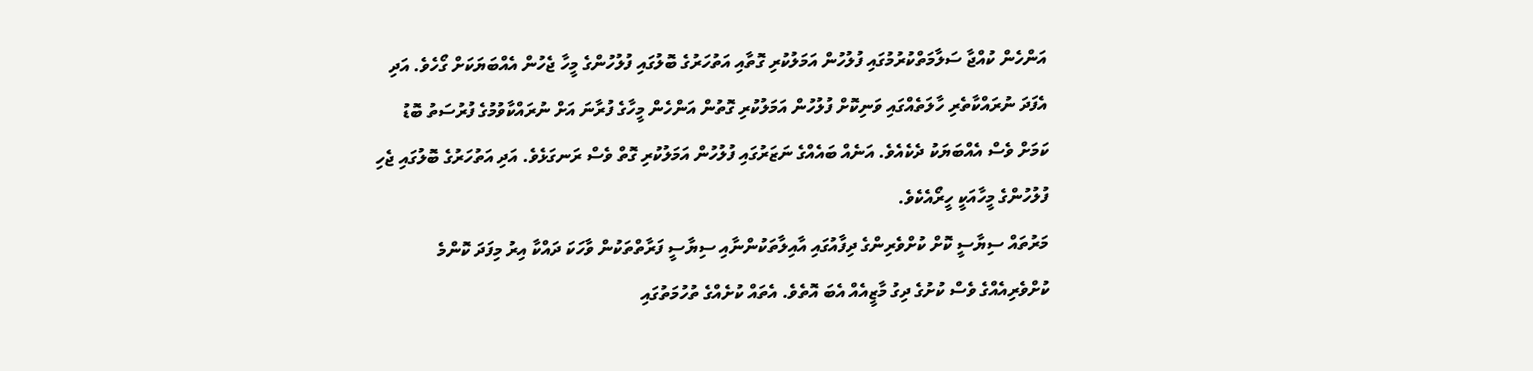އަންހެން ކުއްޖާ ސަލާމަތްކުރުމުގައި ފުލުހުން އަމަލުކުރި ގޮތާއި އަތުހަރުގެ ބޮލުގައި ފުލުހުންގެ މީހާ ޖެހުން އެއްބަޔަކަށް ގޯހެވެ. އަދި އެފަދަ ނުރައްކާތެރި ހާލަތެއްގައި ވަނިކޮށް ފުލުހުން އަމަލުކުރި ގޮތުން އަންހެން މީހާގެ ފުރާނަ އަށް ނުރައްކާވުމުގެ ފުރުސަތު ބޮޑު ކަމަށް ވެސް އެއްބަޔަކު ދެކެއެވެ. އަނެއް ބައެއްގެ ނަޒަރުގައި ފުލުހުން އަމަލުކުރި ގޮތް ވެސް ރަނގަޅެވެ. އަދި އަތުހަރުގެ ބޮލުގައި ޖެހި ފުލުހުންގެ މީހާއަކީ ހީރޯއެކެވެ.
މަރުތައް ސިޔާސީ ކޮށް ކުށްވެރިންގެ ދިފާއުގައި އާއިލާތަކުންނާއި ސިޔާސީ ފަރާތްތަކުން ވާހަކަ ދައްކާ އިރު މިފަދަ ކޮންމެ ކުށްވެރިއެއްގެ ވެސް ކުށުގެ ދިގު މާޒީއެއް އެބަ އޮތެވެ. އެތައް ކުށެއްގެ ތުހުމަތުގައި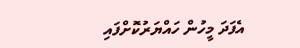އެފަދަ މީހުން ހައްޔަރުކޮށްފައި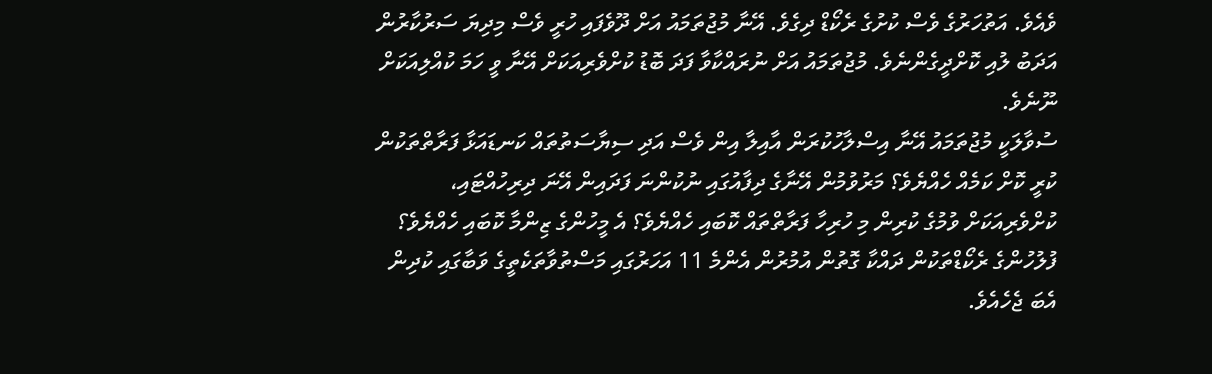ވެއެވެ. އަތުހަރުގެ ވެސް ކުށުގެ ރެކޯޑް ދިގެވެ. އޭނާ މުޖުތަމައު އަށް ދޫވެފައި ހުރީ ވެސް މިދިޔަ ސަރުކާރުން އަދަބު ލުއި ކޮށްދީގެންނެވެ. މުޖުތަމައު އަށް ނުރައްކާވާ ފަދަ ބޮޑު ކުށްވެރިއަކަށް އޭނާ ވީ ހަމަ ކުއްލިއަކަށް ނޫނެވެ.
ސުވާލަކީ މުޖުތަމައު އޭނާ އިސްލާހުކުރަން އާއިލާ އިން ވެސް އަދި ސިޔާސަތުތައް ކަނޑައަޅާ ފަރާތްތަކުން ކުރީ ކޮށް ކަމެއް ހެއްޔެވެ؟ މަރުވުމުން އޭނާގެ ދިފާއުގައި ނުކުންނަ ފަދައިން އޭނަ ދިރިހުއްޓައި، ކުށްވެރިއަކަށް ވުމުގެ ކުރިން މި ހުރިހާ ފަރާތްތައް ކޮބައި ހެއްޔެވެ؟ އެ މީހުންގެ ޒިންމާ ކޮބައި ހެއްޔެވެ؟
ފުލުހުންގެ ރެކޯޑްތަކުން ދައްކާ ގޮތުން އުމުރުން އެންމެ 11 އަހަރުގައި މަސްތުވާތަކެތީގެ ވަބާގައި ކުދިން އެބަ ޖެހެއެވެ.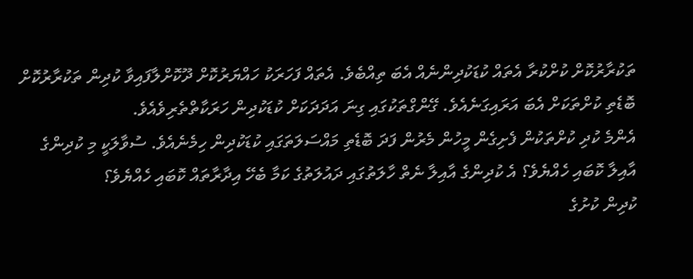ތަކުރާރުކޮށް ކުށްކުރާ އެތައް ކުޑަކުދިންނެއް އެބަ ތިއްބެވެ. އެތައް ފަހަރަކު ހައްޔަރުކޮށް ދޫކޮށްލާފައިވާ ކުދިން ތަކުރާރުކޮށް ބޮޑެތި ކުށްތަކަށް އެބަ އަރައިގަނެއެވެ. ގޭންގްތަކުގައި ގިނަ އަދަދަކަށް ކުޑަކުދިން ހަރަކާތްތެރިވެއެވެ.
އެންމެ ކުދި ކުށްތަކުން ފެށިގެން މީހުން މެރުން ފަދަ ބޮޑެތި މައްސަލަތަގައި ކުޑަކުދިން ހިމެނެއެވެ. ސުވާލަކީ މި ކުދިންގެ އާއިލާ ކޮބައި ހެއްޔެވެ؟ އެ ކުދިންގެ އާއިލާ ނެތް ހާލަތުގައި ދައުލަތުގެ ކަމާ ބެހޭ އިދާރާތައް ކޮބައި ހެއްޔެވެ؟
ކުދިން ކުށުގެ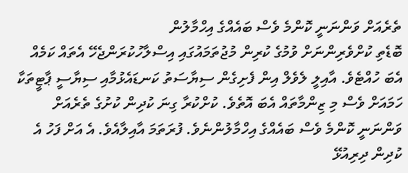ތެރެއަށް ވަންނަނީ ކޮންމެ ވެސް ބައެއްގެ އިހްމާލުން
ބޮޑެތި ކުށްވެރިންނަށް ވުމުގެ ކުރިން މުޖުތަމައުގައި އިސްލާހުކުރަންޖެހޭ އެތައް ކަމެއް އެބަ ހުއްޓެވެ. އާއިލީ ލެވެލް އިން ފެށިގެން ސިޔާސަތު ކަނޑައެޅުމާއި ސިޔާސީ ޕާޓީތަކާ ހަމައަށް ވެސް މި ޒިންމާތައް އެބަ އޮތެވެ. ކުށްކުރާ ގިނަ ކުދިން ކުށުގެ ތެރެއަށް ވަންނަނީ ކޮންމެ ވެސް ބައެއްގެ އިހްމާލުންނެވެ. ފުރަތަމަ އާއިލާއެވެ. އެ އަށް ފަހު އެ ކުދިން ދިރިއުޅޭ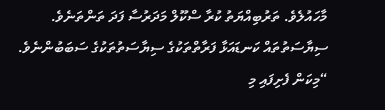މާހައުލެވެ. ތަރުބިއްޔަތު ކުރާ ސްކޫލް މަދަރުސާ ފަދަ ތަންތަނެވެ. ސިޔާސަތުތައް ކަނޑައަޅާ ފަރާތްތަކުގެ ސިޔާސަތުތަކުގެ ސަބަބުންނެވެ.
“މިކަން ފެށިފައި މި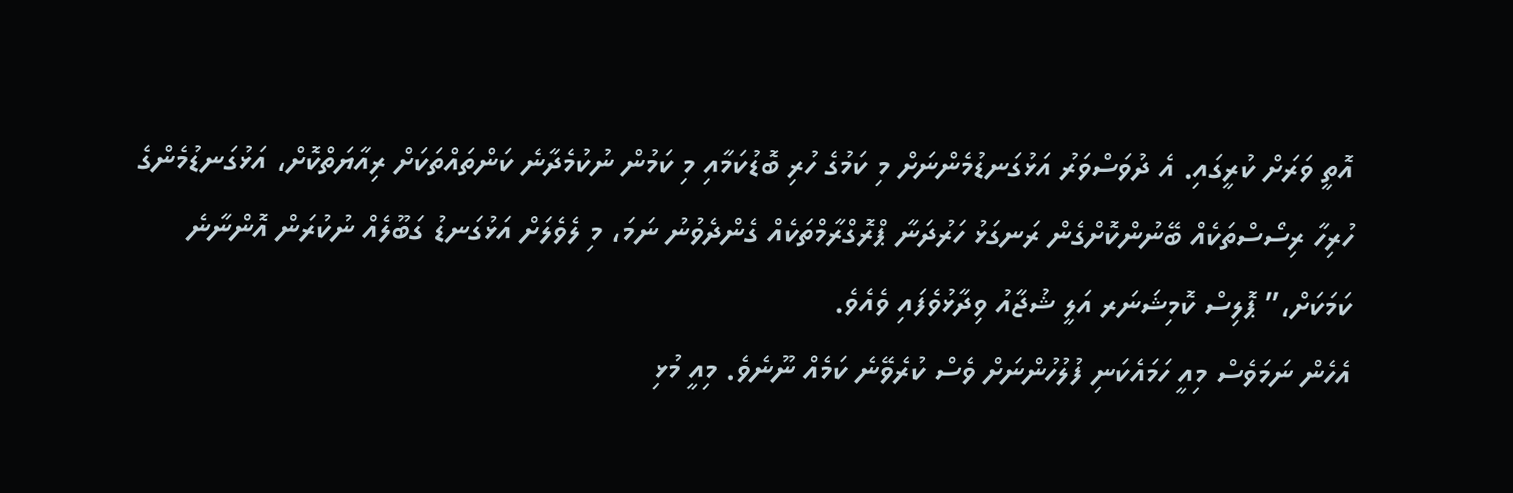އޮތީ ވަރަށް ކުރީގައި. އެ ދުވަސްވަރު އަޅުގަނޑުމެންނަށް މި ކަމުގެ ހުރި ބޮޑުކަމާއި މި ކަމުން ނުކުމެދާނެ ކަންތައްތަކަށް ރިއާޔަތްކޮށް، އަޅުގަނޑުމެންގެ ހުރިހާ ރިސޯސްތަކެއް ބޭނުންކޮށްގެން ރަނގަޅު ހަރުދަނާ ޕްރޮގްރާމްތަކެއް ގެންދެވުނު ނަމަ، މި ލެވެލަށް އަޅުގަނޑު ގަބޫލެއް ނުކުރަން އޮންނާނެ ކަމަކަށް،” ޕޮލިސް ކޮމިޝަނަރ އަލީ ޝުޖާއު ވިދާޅުވެފައި ވެއެވެ.
އެހެން ނަމަވެސް މިއީ ހަމައެކަނި ފުލުހުންނަށް ވެސް ކުރެވޭނެ ކަމެއް ނޫނެވެ. މިއީ މުޅި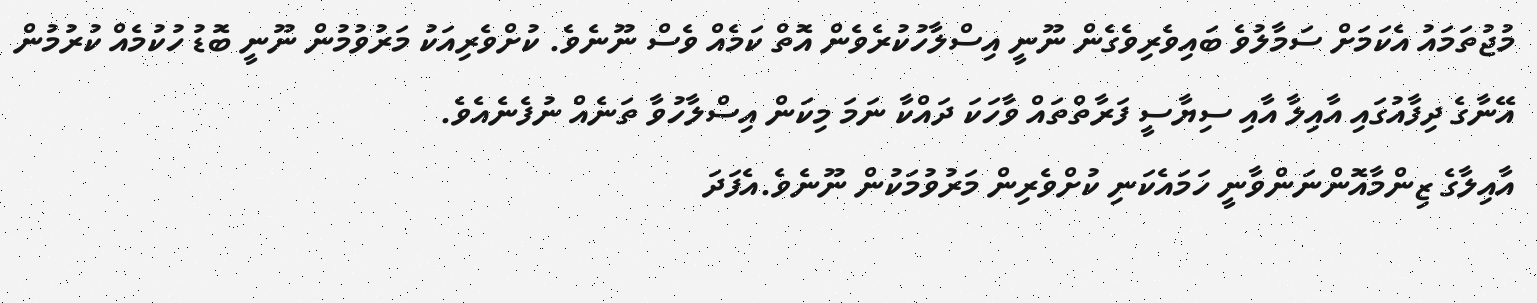މުޖުތަމައު އެކަމަށް ސަމާލުވެ ބައިވެރިވެގެން ނޫނީ އިސްލާހުކުރެވެން އޮތް ކަމެއް ވެސް ނޫނެވެ. ކުށްވެރިއަކު މަރުވުމުން ނޫނީ ބޮޑު ހުކުމެއް ކުރުމުން އޭނާގެ ދިފާއުގައި އާއިލާ އާއި ސިޔާސީ ފަރާތްތައް ވާހަކަ ދައްކާ ނަމަ މިކަން އިސްލާހުވާ ތަނެއް ނުފެނެއެވެ.
އާއިލާގެ ޒިންމާއޮންނަންވާނީ ހަމައެކަނި ކުށްވެރިން މަރުވުމަކުން ނޫނެވެ.އެފަދަ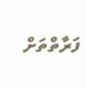ފަރާތްތަށް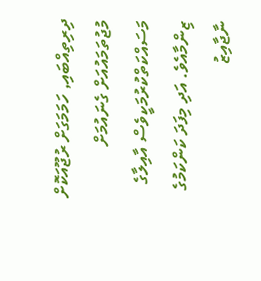ދިރިތިއްބައި, ހަމަމަގަށް ރުޖޫއަކޮށް މުޖުތަމައުއަށް ގެނައުމަށް މަސައްކަތްކުރުމަކީވެސް އާއިލާގެ ޒިންމާއެވެ. އަދި މިފަދަ ކަންކަމުގެ ނާޖާއިޒު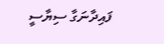ފައިދާނަގާ ސިޔާސީ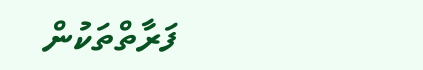ފަރާތްތަކުން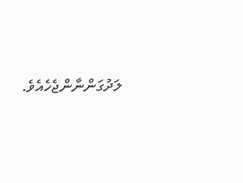ލަދުގަންނާންޖެހެއެވެ.